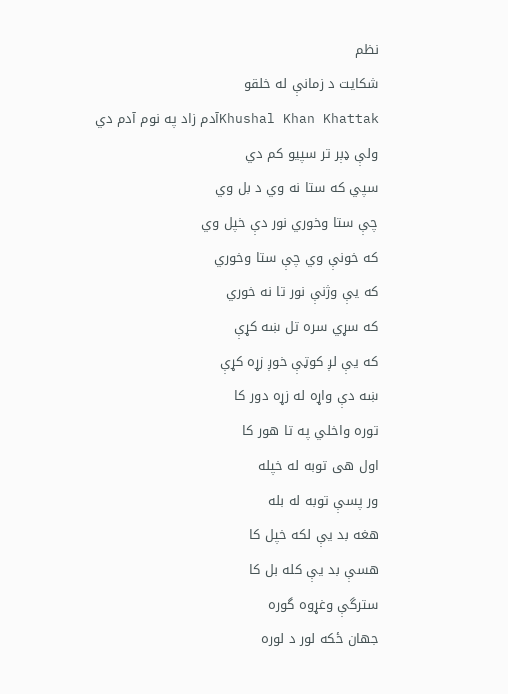نظم
شکايت د زمانې له خلقو
Khushal Khan Khattakآدم زاد په نوم آدم دي
ولې ډېر تر سپيو کم دي
سپي که ستا نه وي د بل وي
چې ستا وخوري نور دې خپل وي
که خونې وي چې ستا وخوري
که يې وژنې نور تا نه خوري
که سړي سره تل ښه کړې
که يې لږ کوټې خوږ زړه کړې
ښه دې واړه له زړه دور کا
توره واخلي په تا هور کا
اول هی توبه له خپله
ور پسې توبه له بله
هغه بد يې لکه خپل کا
هسې بد يې کله بل کا
سترگې وغړوه گوره
جهان ځکه لور د لوره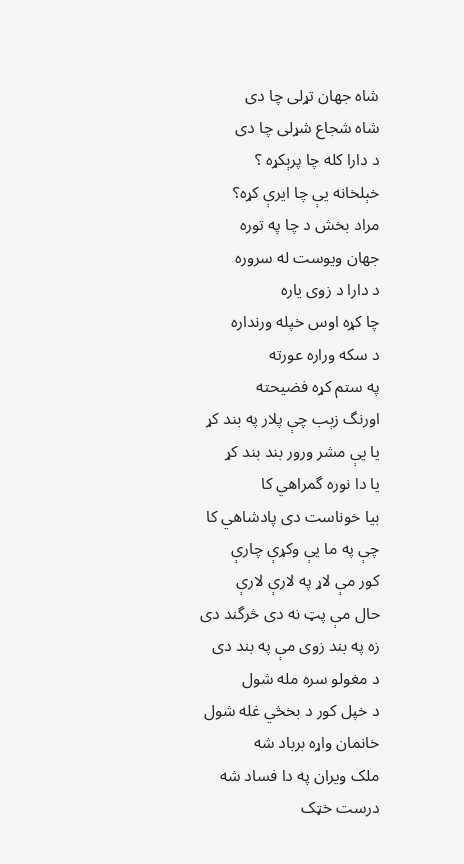شاه جهان تړلی چا دی
شاه شجاع شړلی چا دی
د دارا کله چا پرېکړه ؟
خېلخانه يې چا ايرې کړه؟
مراد بخش د چا په توره
جهان ويوست له سروره
د دارا د زوی ياره
چا کړه اوس خپله ورنداره
د سکه وراره عورته
په ستم کړه فضيحته
اورنگ زېب چې پلار په بند کړ
يا يې مشر ورور بند بند کړ
يا دا نوره گمراهي کا
بيا خوناست دی پادشاهي کا
چې په ما يې وکړې چارې
کور مې لاړ په لارې لارې
حال مې پټ نه دی څرگند دی
زه په بند زوی مې په بند دی
د مغولو سره مله شول
د خپل کور د بخڅي غله شول
خانمان واړه برباد شه
ملک ويران په دا فساد شه
درست خټک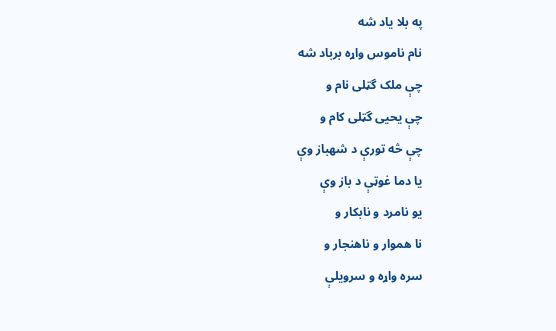په بلا ياد شه
نام ناموس واړه برباد شه
چې ملک گټلی نام و
چې يحيی گټلی کام و
چې څه تورې د شهباز وې
يا دما غوټې د باز وې
يو نامرد و نابکار و
نا هموار و ناهنجار و
سره واړه و سرويلې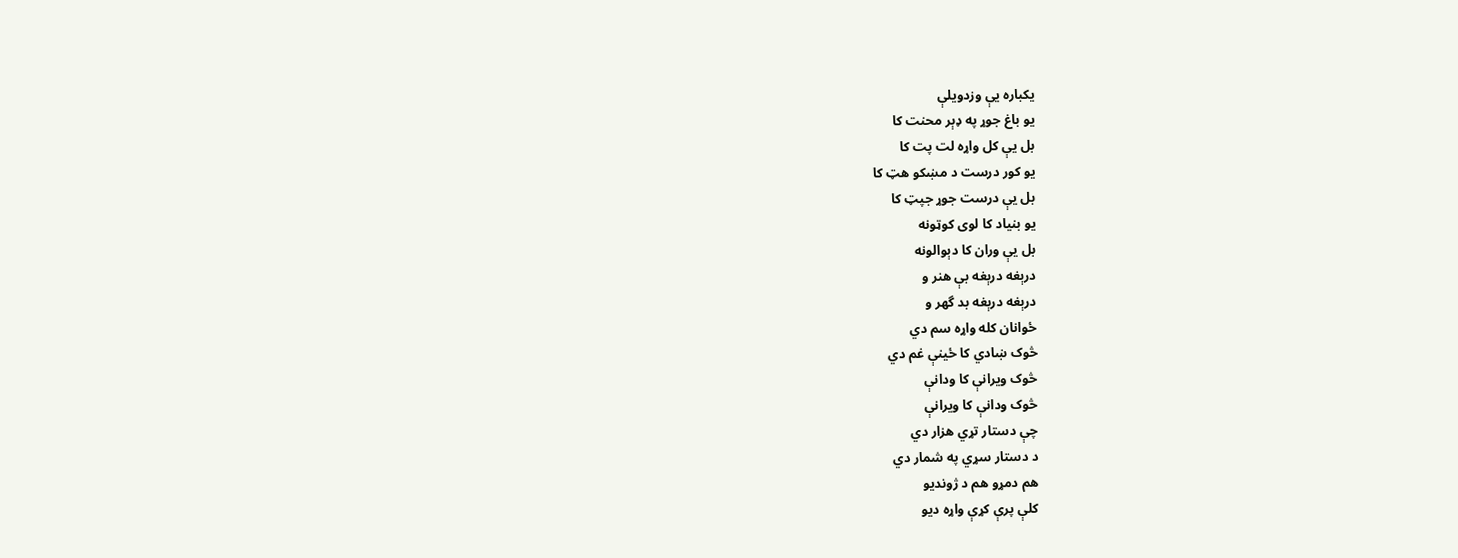يکباره يې وزدويلې
يو باغ جوړ په ډېر محنت کا
بل يې کل واړه لت پت کا
يو کور درست د مښکو هټ کا
بل يې درست جوړ جپټ کا
يو بنياد کا لوی کوټونه
بل يې وران کا دېوالونه
درېغه درېغه بې هنر و
درېغه درېغه بد گهر و
ځوانان کله واړه سم دي
څوک ښادي کا ځينې غم دي
څوک ويرانې کا ودانې
څوک ودانې کا ويرانې
چې دستار تړي هزار دي
د دستار سړي په شمار دي
هم دمړو هم د ژونديو
کلې پرې کړې واړه ديو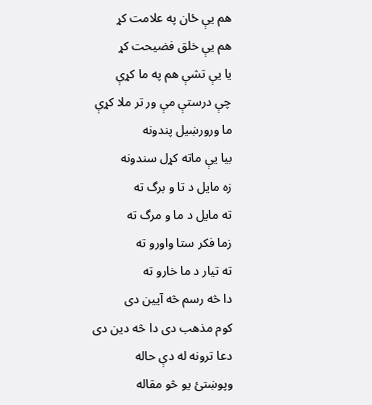هم يې ځان په علامت کړ
هم يې خلق فضيحت کړ
يا يې تشې هم په ما کړې
چې درستې مې ور تر ملا کړې
ما ورورښيل پندونه
بيا يې ماته کړل سندونه
زه مايل د تا و برگ ته
ته مايل د ما و مرگ ته
زما فکر ستا واورو ته
ته تيار د ما خارو ته
دا څه رسم څه آيين دی
کوم مذهب دی دا څه دين دی
دعا ترونه له دې حاله
وپوښتئ يو څو مقاله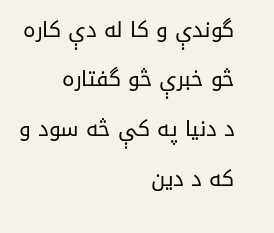گوندې و کا له دې کاره
څو خبرې څو گفتاره
د دنيا په کې څه سود و
که د دين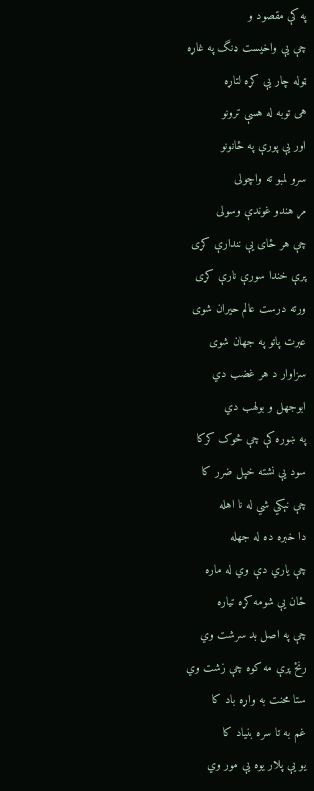په کې مقصود و
چې يې واخيست ډنگ په غاړه
ټوله چار يې کړه لتاړه
هی توبه له هسې ترونو
اور يې پورې په ځانونو
سرو لمبو ته واچولی
مړ هندو غوندې وسولی
چې هر ځای يې نندارې کړی
پرې خندا سورې نارې کړی
ورته درست عالم حيران شوی
عبرت پاتو په جهان شوی
سزاوار د هر غضب دي
ابوجهل و بولهب دي
په ښوره کې چې څوک کرکا
سود يې نشته خپل ضرر کا
چې نېکي شي له نا اهله
دا خبره ده له جهله
چې ياري دې وي له ماره
ځان يې شومه کړه تياره
چې په اصل بد سرشت وي
رنځ پرې مه کوه چې زشت وي
ستا محنت به واړه باد کا
غم به تا سره بنياد کا
يو يې پلار يوه يې مور وي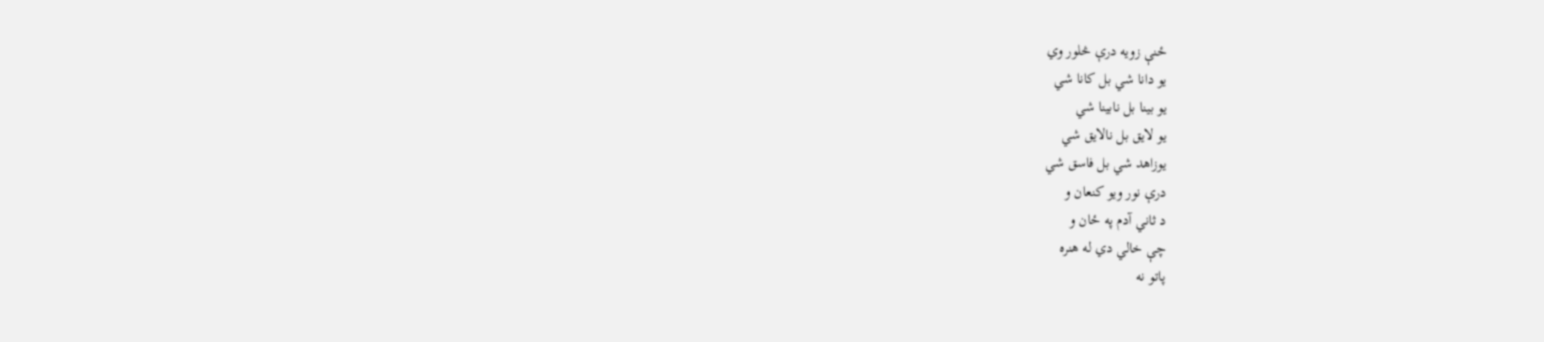ځنې زويه درې څلور وي
يو دانا شي بل کانا شي
يو بينا بل نابينا شي
يو لايق بل نالايق شي
يوزاهد شي بل فاسق شي
درې نور ويو کنعان و
د ثاني آدم په ځان و
چې خالي دي له هنره
پاتو نه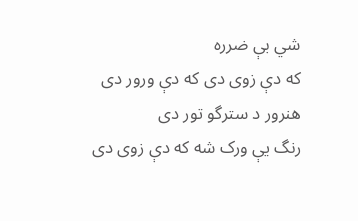شي بې ضرره
که دې زوی دی که دې ورور دی
هنرور د سترگو تور دی
رنگ يې ورک شه که دې زوی دی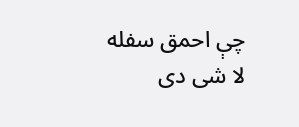چې احمق سفله لا شی دی